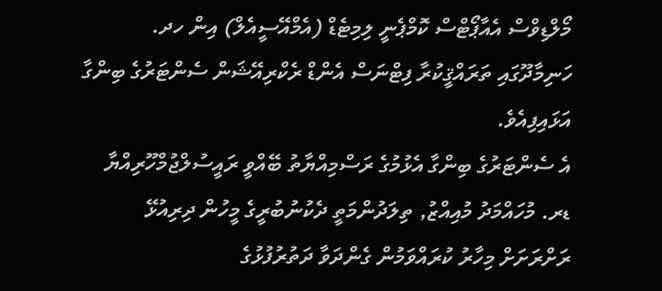މޯލްޑިވްސް އެއާޕޯޓްސް ކޮމްޕެނީ ލިމިޓެޑް (އެމްއޭސީއެލް) އިން ހދ. ހަނިމާދޫގައި ތަރައްޤީކުރާ ފިޓްނަސް އެންޑް ރެކްރިއޭޝަން ސެންޓަރުގެ ބިންގާ އަޅައިފިއެވެ.
އެ ސެންޓަރުގެ ބިންގާ އެޅުމުގެ ރަސްމިއްޔާތު ބޭއްވީ ރައީސުލްޖުމްހޫރިއްޔާ ޑރ. މުހައްމަދު މުއިއްޒު, ތިލަދުންމަތީ ދެކުނުބުރީގެ މީހުން ދިރިއުޅޭ ރަށްރަށަށް މިހާރު ކުރައްވަމުން ގެންދަވާ ދަތުރުފުޅުގެ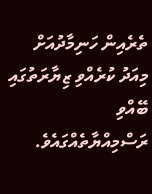ތެރެއިން ހަނިމާދުއަށް މިއަދު ކުރެއްވި ޒިޔާރަތުގައި ބޭއްވި ރަސްމިއްޔާތެއްގައެވެ.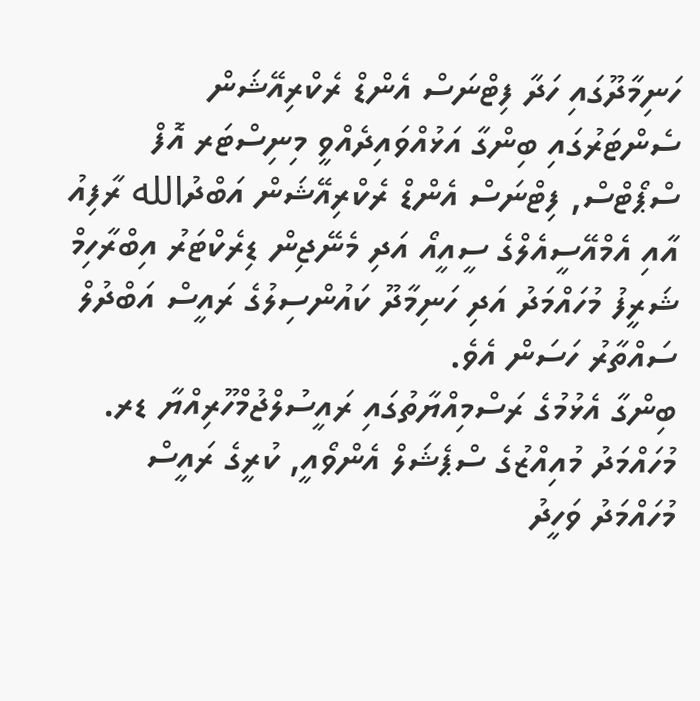ހަނިމާދޫގައި ހަދާ ފިޓްނަސް އެންޑް ރެކްރިއޭޝަން ސެންޓަރުގައި ބިންގާ އަޅުއްވައިދެއްވީ މިނިސްޓަރ އޮފް ސްޕޯޓްސް, ފިޓްނަސް އެންޑް ރެކްރިއޭޝަން އަބްދުالله ރާފިއު އާއި އެމްއޭސީއެލްގެ ސީއީއޯ އަދި މެނޭޖިން ޑިރެކްޓަރު އިބްރާހިމް ޝަރީފު މުހައްމަދު އަދި ހަނިމާދޫ ކައުންސިލުގެ ރައީސް އަބްދުލް ސައްތާރު ހަސަން އެވެ.
ބިންގާ އެޅުމުގެ ރަސްމިއްޔާތުގައި ރައީސުލްޖުމްހޫރިއްޔާ ޑރ. މުހައްމަދު މުއިއްޒުގެ ސްޕެޝަލް އެންވޯއީ, ކުރީގެ ރައީސް މުހައްމަދު ވަހީދު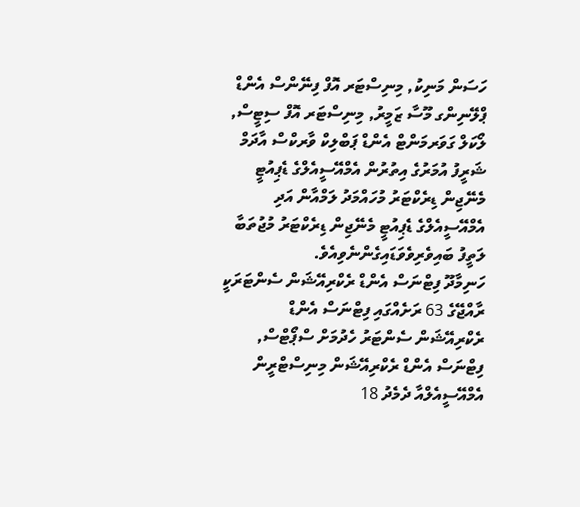ހަސަން މަނިކު, މިނިސްޓަރ އޮފް ފިނޭންސް އެންޑް ޕްލޭނިންގ މޫސާ ޒަމީރު, މިނިސްޓަރ އޮފް ސިޓީސް, ލޯކަލް ގަވަރމަންޓް އެންޑް ޕަބްލިކް ވާރކްސް އާދަމް ޝަރީފު އުމަރުގެ އިތުރުން އެމްއޭސީއެލްގެ ޑެޕިއުޓީ މެނޭޖިން ޑިރެކްޓަރު މުހައްމަދު ލަމްއާން އަދި އެމްއޭސީއެލްގެ ޑެޕިއުޓީ މެނޭޖިން ޑިރެކްޓަރު މުޖުތަބާ ލަތީފު ބައިވެރިވެވަޑައިގެންނެވިއެވެ.
ހަނިމާދޫ ފިޓްނަސް އެންޑް ރެކްރިއޭޝަން ސެންޓަރަކީ ރާއްޖޭގެ 63 ރަށެއްގައި ފިޓްނަސް އެންޑް ރެކްރިއޭޝަން ސެންޓަރު ހެދުމަށް ސްޕޯޓްސް, ފިޓްނަސް އެންޑް ރެކްރިއޭޝަން މިނިސްޓްރީން އެމްއޭސީއެލްއާ ދެމެދު 18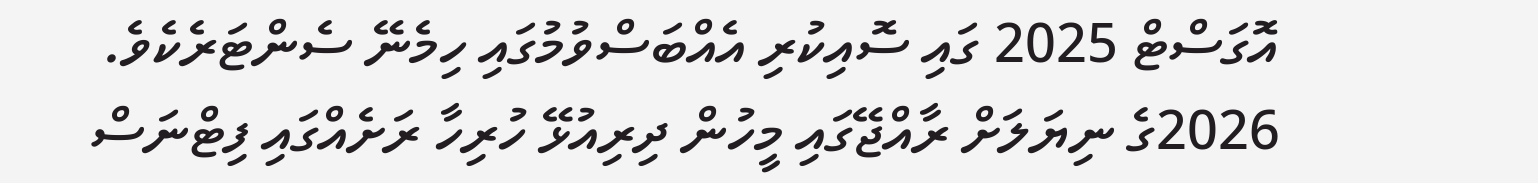އޮގަސްޓް 2025 ގައި ސޮއިކުރި އެއްބަސްވުމުގައި ހިމެނޭ ސެންޓަރެކެވެ.
2026ގެ ނިޔަލަށް ރާއްޖޭގައި މީހުން ދިރިއުޅޭ ހުރިހާ ރަށެއްގައި ފިޓްނަސް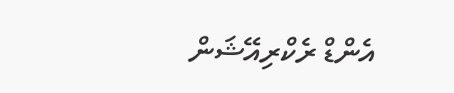އެންޑް ރެކްރިއޭޝަން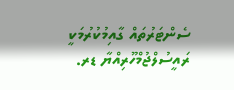ސެންޓަރުތައް ގާއިމުކުރުމަކީ ރައީސުލްޖުމްހޫރިއްޔާ ޑރ.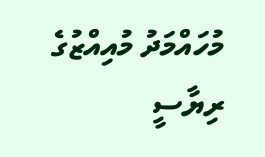މުހައްމަދު މުއިއްޒުގެ ރިޔާސީ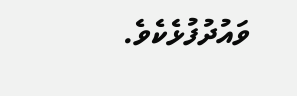ވައުދުފުޅެކެވެ.